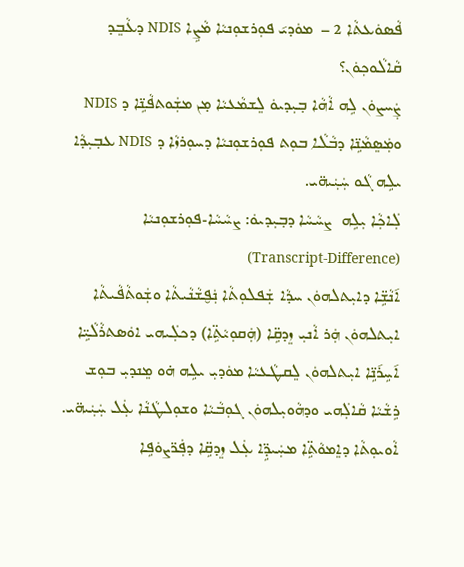ܦܵܣܘܿܥܬܵܐ 2 –  ܡܘܿܕܝ݇ ܦܘܼܪܫܘܼܢܝܵܐ ܡܵܨܹܐ NDIS ܕܥܵܒܸܕ ܩܵܐܠܵܘܟ݂ܘܿܢ؟
ܨܲܚܨܘܿܢ ܠܹܗ ܐܵܗܵܐ ܒ݂ܝܼܕܝܘܿ ܠܸܫܡܵܥܝܵܐ ܡ̣ܢ ܡܫܲܘܬܦܵܢܹ̈ܐ ܕ NDIS ܘܡܲܣܸܡܵܢܹ̈ܐ ܕܒܵܠܵܐ ܒܘܼܬ ܦܘܼܪܫܘܼܢܝܵܐ ܕܚܘܼܪܙܵܐ ܕ NDIS ܥܒ݂ܝܼܕܵܐ ܝܠܹܗ ܓܵܘ ܚܲܝܲܝܗ̈ܝ.
ܠܲܐܟ݂ܵܐ ܝܼܠܹܗ  ܨܚܵܚܵܐ ܕܒ݂ܝܼܕܝܘܿ: ܨܚܵܚܵܐ-ܦܘܼܪܫܘܼܢܝܵܐ (Transcript-Difference)
ܐ݇ܢܵܫܹ̈ܐ ܕܐܝܼܬܠܗܘܿܢ ܚܕܵܐ ܫܲܦܠܘܼܬܵܐ ܢܲܦ̮ܫܵܢܵܝܬܵܐ ܘܫܲܘܬܵܦܵܝܬܵܐ ܐܝܼܬܠܗܘܿܢ ܗܲܪ ܐܵܢܝܼ ܙܸܕܩܹ̈ܐ (ܗܲܩܘܼܝܵܬܹ̈ܐ) ܕܟܠܲܝܗܝ ܐܘܿܣܬܪܵܠܵܝܹ̈ܐ ܐ݇ܚܹܪ݇ܢܹ̈ܐ ܐܝܼܬܠܗܘܿܢ ܠܸܩܛܵܥܝܵܐ ܡܘܿܕܝܼ ܝܠܹܗ ܗ̇ܘ ܡܸܢܕܝܼ ܒܘܼܫ ܪܹܫܵܝܵܐ ܩܵܐܠܲܗܝ ܘܕܗܵܘܝܼܠܗܘܿܢ ܓܘܼܒܵܝܵܐ ܘܫܘܼܠܛܵܢܵܐ ܥܲܠ ܚܲܝܲܝܗ̈ܝ. ܐܵܘܝܘܼܬܵܐ ܕܐܸܡܘܵܬܹ̈ܐ ܡܚܲܝܕܹ̈ܐ ܥܲܠ ܙܸܕܩܹ̈ܐ ܕܦܲܪ̈ܨܘܿܦܹܐ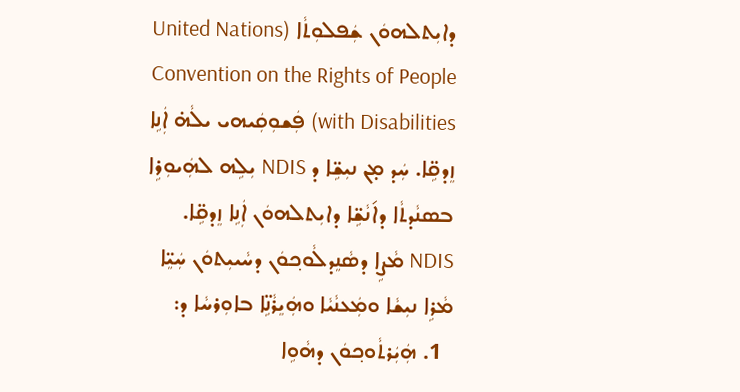ܕܐܝܼܬܠܗܘܿܢ ܫܲܦܠܘܼܬܵܐ (United Nations Convention on the Rights of People with Disabilities) ܦܲܫܘܼܩܲܝܗܝ ܝܠܵܗ̇ ܐܲܢܹܐ ܙܸܕܩܹ̈ܐ. ܚܲܕ ܡ̣ܢ ܢܝܼܫܹ̈ܐ ܕ NDIS ܝܼܠܹܗ ܠܗܲܝܘܼܪܹܐ ܒܣܢܵܕܬܵܐ ܕܐ݇ܢܵܫܹ̈ܐ ܕܐܝܼܬܠܗܘܿܢ ܐܲܢܹܐ ܙܸܕܩܹ̈ܐ.
NDIS ܡܵܨܹܐ ܕܣܵܢܸܕܠܵܘܟ݂ܘܿܢ ܕܚܵܝܝܼܬܘܿܢ ܚܲܝܸ̈ܐ ܡܵܪܹܐ ܢܝܼܫܵܐ ܘܡܲܥܢܵܝܵܐ ܘܗܲܝܸܪܵܢܹ̈ܐ ܒܐܘܼܪܚܵܐ ܕ:
  1. ܗܲܝܲܪܬܵܘܟ݂ܘܿܢ ܕܗܵܘܹܐ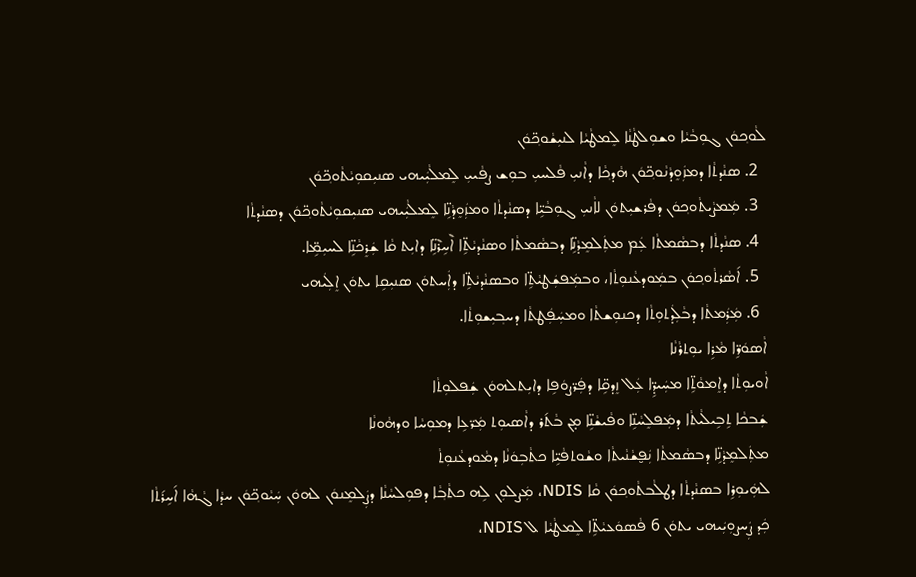ܠܵܘܟ݂ܘܿܢ ܓܘܼܒܵܝܵܐ ܘܫܘܼܠܛܵܢܵܐ ܠܸܡܛܵܝܵܐ ܠܢܝܼܫܵܘܟ݂̈ܘܿܢ
  2. ܣܢܵܕܬܵܐ ܕܡܙܲܘܸܕܵܢܵܘܟ݂̈ܘܿܢ ܗܵܕܟ݂ܵܐ ܕܐܵܢܝܼ ܦܵܠܚܝܼ ܒܘܼܫ ܨܦܵܝܝܼ ܠܸܡܠܵܝܲܝܗܝ ܣܢܝܼܩܘܼܝܵܬܵܘܟ݂̈ܘܿܢ
  3. ܡܲܡܨܵܝܬܵܘܟ݂ܘܿܢ ܕܦܵܪܫܝܼܬܘܿܢ ܠܐܵܢܝܼ ܓܘܼܒܵܝܹ̈ܐ ܕܣܢܵܕܬܵܐ ܘܡܙܲܘܸܕܵܢܹ̈ܐ ܠܸܡܠܵܝܲܝܗܝ ܣܢܝܼܩܘܼܝܵܬܵܘܟ݂̈ܘܿܢ ܕܣܢܵܕܬܵܐ
  4. ܣܢܵܕܬܵܐ ܕܒܣܵܡܬܵܐ ܥܲܡ ܡܬܲܠܡܸܕܵܢܹ̈ܐ ܕܒܣܵܡܬܵܐ ܘܣܢܵܕܝܵܬܹ̈ܐ ܐ݉ܚܹܪ݉ܢܹ̈ܐ ܕܐܝܼܬ ܩܵܐ ܫܲܪܸܟܵܢܹ̈ܐ ܠܚܝܼܡܹ̈ܐ.
  5. ܐ݇ܣܵܪܬܵܘܟ݂ܘܿܢ ܒܡܲܘܕܥܵܢܘܼܬܵܐ، ܘܒܡܲܦܫܲܛܝܵܬܹ̈ܐ ܘܒܣܢܵܕܝܵܬܹ̈ܐ ܕܐܲܚܬܘܿܢ ܣܢܝܼܩܹܐ ܝܬܘܿܢ ܐܸܠܲܝܗܝ
  6. ܡܲܪܲܡܬܵܐ ܕܒܵܠܲܕܬܘܼܬܵܐ ܕܟܢܘܼܫܬܵܐ ܘܡܚܲܦܲܛܬܵܐ ܕܚܒ݂ܝܼܫܘܼܬܵܐ.
ܐܵܣܘܿܪܹ̈ܐ ܡܵܪܹܐ ܝܘܼܬܪܵܢܵܐ
ܐܵܘܝܘܼܬܵܐ ܕܐܸܡܘܵܬܹ̈ܐ ܡܚܲܝܕܹ̈ܐ ܥܲܠ ܙܸܕܩܹ̈ܐ ܕܦܲܪ̈ܨܘܿܦܹܐ ܕܐܝܼܬܠܗܘܿܢ ܫܲܦܠܘܼܬܵܐ
ܫܲܒܟܵܐ ܬܹܒܹܝܠܵܝܬܵܐ ܕܡܲܦܠܸܚܵܢܹ̈ܐ ܘܦܵܝܫܵܢܹ̈ܐ ܡ̣ܢ ܒܵܬ݇ܪ ܕܐܵܣܝܘܼܬ ܡܲܪ̈ܥܹܐ ܕܡܘܼܚܵܐ ܘܕܗܵܘܢܵܐ
ܡܬܲܠܡܸܕܵܢܹ̈ܐ ܕܒܣܵܡܬܵܐ ܢܲܦ̮ܫܵܢܵܝܬܵܐ ܘܫܵܘܬܦܵܝܹ̈ܐ ܟܬܵܒܼܘܿܢܵܐ ܕܡܵܘܕܥܵܢܘܼܬܵ
ܠܗܲܝܘܼܪܹܐ ܒܣܢܵܕܬܵܐ ܕܛܠܵܒܬܵܘܟ݂ܘܿܢ ܩܵܐ NDIS، ܡܲܨܠܘܼܢ ܠܹܗ ܟܬܵܒ݂ܵܐ ܕܦܘܼܠܚܵܢܵܐ ܕܨܲܠܡܸܢܘܿܢ ܠܗܘܿܢ ܚܲܝܵܘܟ݂̈ܘܿܢ ܚܕܵܐ ܓܵܗܵܐ ܐ݇ܚܹܪ݇ܬܵܐ
ܟܲܕ ܨܲܚܨܘܼܝܲܝܗܝ ܝܬܘܿܢ 6 ܦܵܣܘܿܥܝܵܬܹ̈ܐ ܠܸܡܛܵܝܵܐ ܠ NDIS،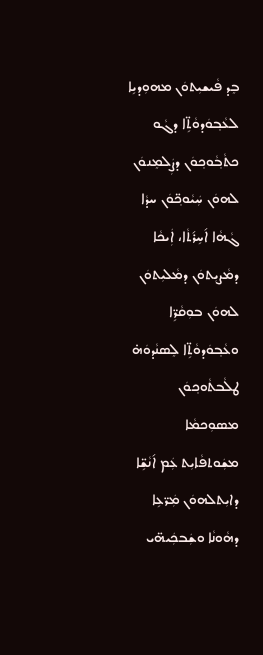ܒܸܕ ܦܵܝܫܝܼܬܘܿܢ ܡܗܘܼܕܝܹܐ ܠܥܵܒ݂ܘܿܕܘܵܬܹ̈ܐ ܕܓܵܘ ܟܬܵܒ݂ܵܘܟ݂ܘܿܢ ܕܨܲܠܡܸܢܘܿܢ ܠܗܘܿܢ ܚܲܝܵܘܟ݂̈ܘܿܢ ܚܕܵܐ ܓܵܗܵܐ ܐ݇ܚܹܪ݇ܬܵܐ، ܐܲܝܟܵܐ ܕܡܵܨܝܼܬܘܿܢ ܕܡܵܠܝܼܬܘܿܢ ܠܗܘܿܢ ܒܘܼܩܵܪܹ̈ܐ ܘܥܵܒ݂ܘܿܕܘܵܬܹ̈ܐ ܠܸܣܢܵܕܘܿܗ̇ ܛܠܵܒܬܵܘܟ݂ܘܿܢ
ܡܣܘܼܟܡܵܐ ܡܫܲܘܬܦܵܐܝܼܬ ܥܲܡ ܐ݇ܢܵܫܹ̈ܐ ܕܐܝܼܬܠܗܘܿܢ ܡܲܪ̈ܥܹܐ ܕܗܵܘܢܵܐ ܘܫܲܒܟܲܝܗ̈ܝ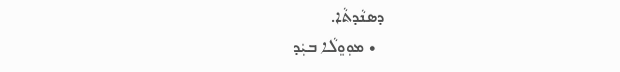ܕܣܢܵܕܬܵܐ.
  • ܡܘܼܘܸܠܵܐ ܒܝܲܕ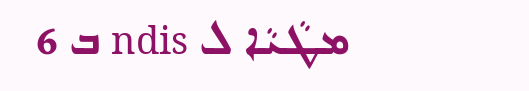ܡܛܵܝܵܐ ܠ ndis ܒ 6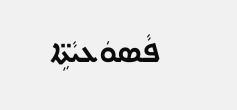ܦܵܣܘܿܥܝܵܬܹ̈ܐ